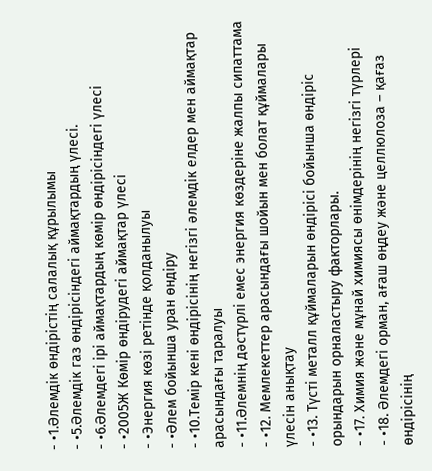- •1.Әлемдік өндірістің салалық құрылымы
- •5.Әлемдік газ өндірісіндегі аймақтардың үлесі.
- •6.Әлемдегі ірі аймақтардың көмір өндірісіндегі үлесі
- •2005Ж Көмір өндірудегі аймақтар үлесі
- •Энергия көзі ретінде қолданылуы
- •Әлем бойынша уран өндіру
- •10.Темір кені өндірісінің негізгі әлемдік елдер мен аймақтар арасындағы таралуы
- •11.Әлемнің дәстүрлі емес энергия көздеріне жалпы сипаттама
- •12. Мемлекеттер арасындағы шойын мен болат құймалары үлесін анықтау
- •13. Түсті металл құймаларын өндірісі бойынша өндіріс орындарын орналастыру факторлары.
- •17. Химия және мұнай химиясы өнімдерінің негізгі түрлері
- •18. Әлемдегі орман, ағаш өңдеу және целлюлоза – қағаз өндірісінің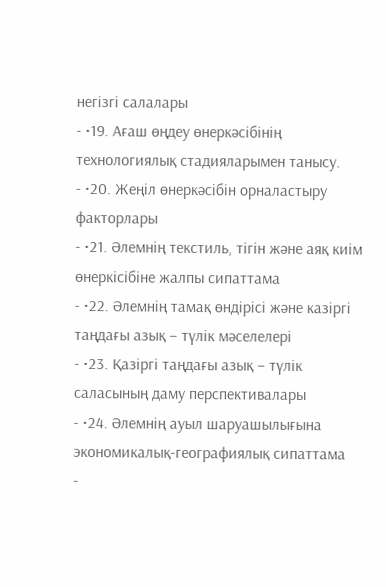негізгі салалары
- •19. Ағаш өңдеу өнеркәсібінің технологиялық стадияларымен танысу.
- •20. Жеңіл өнеркәсібін орналастыру факторлары
- •21. Әлемнің текстиль, тігін және аяқ киім өнеркісібіне жалпы сипаттама
- •22. Әлемнің тамақ өндірісі және казіргі таңдағы азық – түлік мәселелері
- •23. Қазіргі таңдағы азық – түлік саласының даму перспективалары
- •24. Әлемнің ауыл шаруашылығына экономикалық-географиялық сипаттама
-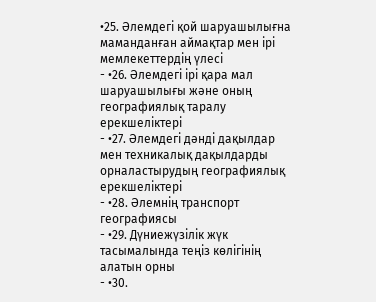•25. Әлемдегі қой шаруашылығна маманданған аймақтар мен ірі мемлекеттердің үлесі
- •26. Әлемдегі ірі қара мал шаруашылығы және оның географиялық таралу ерекшеліктері
- •27. Әлемдегі дәнді дақылдар мен техникалық дақылдарды орналастырудың географиялық ерекшеліктері
- •28. Әлемнің транспорт географиясы
- •29. Дүниежүзілік жүк тасымалында теңіз көлігінің алатын орны
- •30.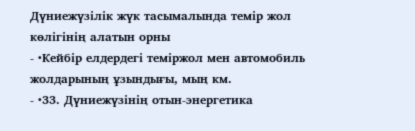Дүниежүзілік жүк тасымалында темір жол көлігінің алатын орны
- •Кейбір елдердегі теміржол мен автомобиль жолдарының ұзындығы, мың км.
- •33. Дүниежүзінің отын-энергетика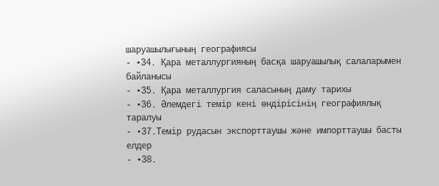шаруашылығының географиясы
- •34. Қара металлургияның басқа шаруашылық салаларымен байланысы
- •35. Қара металлургия саласының даму тарихы
- •36. Әлемдегі темір кені өндірісінің географиялық таралуы
- •37.Темір рудасын экспорттаушы және импорттаушы басты елдер
- •38.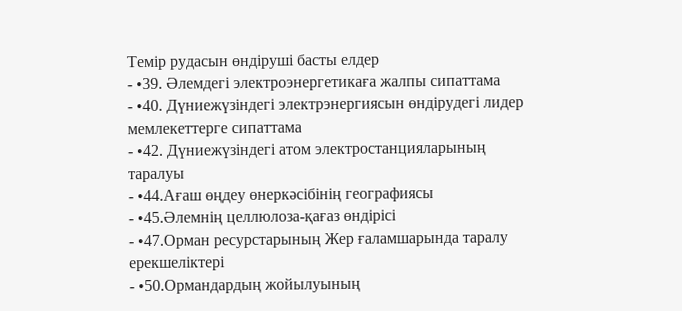Темір рудасын өндіруші басты елдер
- •39. Әлемдегі электроэнергетикаға жалпы сипаттама
- •40. Дүниежүзіндегі электрэнергиясын өндірудегі лидер мемлекеттерге сипаттама
- •42. Дүниежүзіндегі атом электростанцияларының таралуы
- •44.Ағаш өңдеу өнеркәсібінің географиясы
- •45.Әлемнің целлюлоза-қағаз өндірісі
- •47.Орман ресурстарының Жер ғаламшарында таралу ерекшеліктері
- •50.Ормандардың жойылуының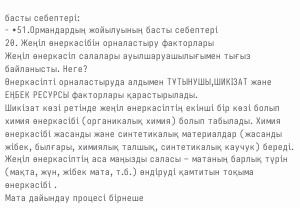басты себептері:
- •51.Ормандардың жойылуының басты себептері
20. Жеңіл өнеркәсібін орналастыру факторлары
Жеңіл өнеркәсіп салалары ауылшаруашылығымен тығыз байланысты. Неге?
Өнеркәсіпті орналастыруда алдымен ТҰТЫНУШЫ,ШИКІЗАТ және ЕҢБЕК РЕСУРСЫ факторлары қарастырылады.
Шикізат көзі ретінде жеңіл өнеркәсіптің екінші бір көзі болып химия өнеркәсібі (органикалық химия) болып табылады. Химия өнеркәсібі жасанды және синтетикалық материалдар (жасанды жібек, былғары, химиялық талшық, синтетикалық каучук) береді. Жеңіл өнеркәсіптің аса маңызды саласы – матаның барлық түрін (мақта, жүн, жібек мата, т.б.) өндіруді қамтитын тоқыма өнеркәсібі .
Мата дайындау процесі бірнеше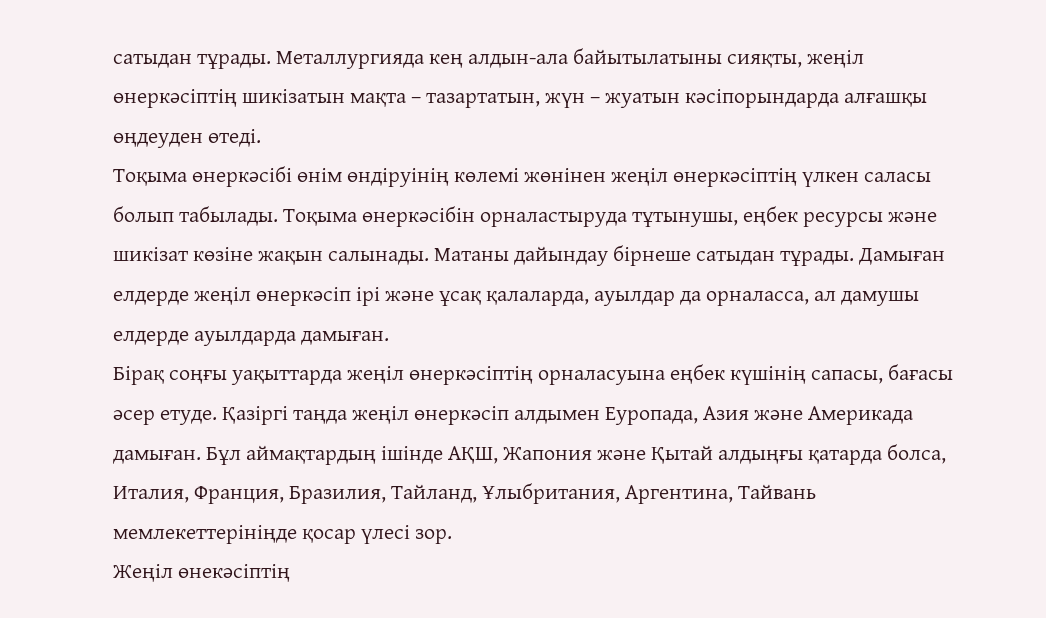сатыдан тұрады. Металлургияда кең алдын-ала байытылатыны сияқты, жеңіл өнеркәсіптің шикізатын мақта – тазартатын, жүн – жуатын кәсіпорындарда алғашқы өңдеуден өтеді.
Тоқыма өнеркәсібі өнім өндіруінің көлемі жөнінен жеңіл өнеркәсіптің үлкен саласы болып табылады. Тоқыма өнеркәсібін орналастыруда тұтынушы, еңбек ресурсы және шикізат көзіне жақын салынады. Матаны дайындау бірнеше сатыдан тұрады. Дамыған елдерде жеңіл өнеркәсіп ірі және ұсақ қалаларда, ауылдар да орналасса, ал дамушы елдерде ауылдарда дамыған.
Бірақ соңғы уақыттарда жеңіл өнеркәсіптің орналасуына еңбек күшінің сапасы, бағасы әсер етуде. Қазіргі таңда жеңіл өнеркәсіп алдымен Еуропада, Азия және Америкада дамыған. Бұл аймақтардың ішінде АҚШ, Жапония және Қытай алдыңғы қатарда болса, Италия, Франция, Бразилия, Тайланд, Ұлыбритания, Аргентина, Тайвань мемлекеттерініңде қосар үлесі зор.
Жеңіл өнекәсіптің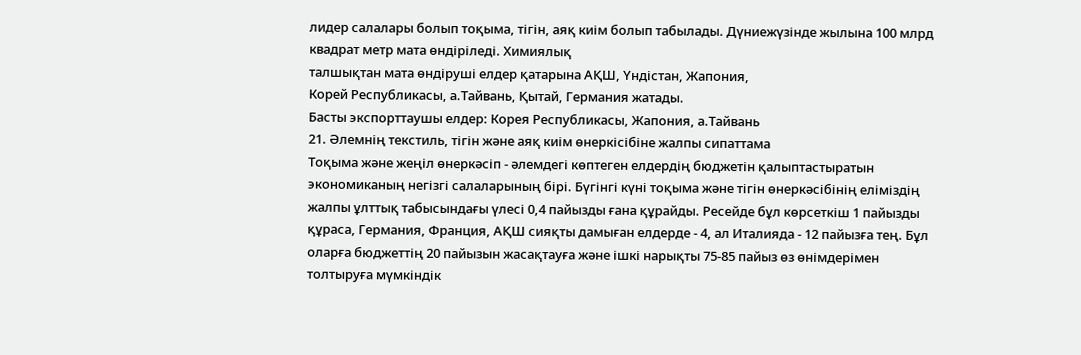лидер салалары болып тоқыма, тігін, аяқ киім болып табылады. Дүниежүзінде жылына 100 млрд квадрат метр мата өндіріледі. Химиялық
талшықтан мата өндіруші елдер қатарына АҚШ, Үндістан, Жапония,
Корей Республикасы, а.Тайвань, Қытай, Германия жатады.
Басты экспорттаушы елдер: Корея Республикасы, Жапония, а.Тайвань
21. Әлемнің текстиль, тігін және аяқ киім өнеркісібіне жалпы сипаттама
Тоқыма және жеңіл өнеркәсіп - әлемдегі көптеген елдердің бюджетін қалыптастыратын экономиканың негізгі салаларының бірі. Бүгінгі күні тоқыма және тігін өнеркәсібінің еліміздің жалпы ұлттық табысындағы үлесі 0,4 пайызды ғана құрайды. Ресейде бұл көрсеткіш 1 пайызды құраса, Германия, Франция, АҚШ сияқты дамыған елдерде - 4, ал Италияда - 12 пайызға тең. Бұл оларға бюджеттің 20 пайызын жасақтауға және ішкі нарықты 75-85 пайыз өз өнімдерімен толтыруға мүмкіндік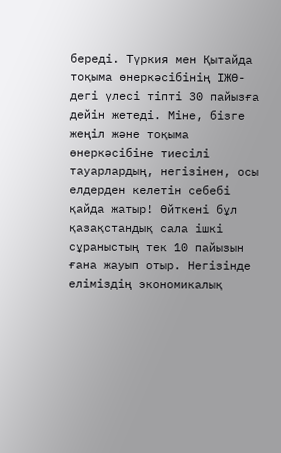береді. Түркия мен Қытайда тоқыма өнеркәсібінің ІЖӨ-дегі үлесі тіпті 30 пайызға дейін жетеді. Міне, бізге жеңіл және тоқыма өнеркәсібіне тиесілі тауарлардың, негізінен, осы елдерден келетін себебі қайда жатыр! Өйткені бұл қазақстандық сала ішкі сұраныстың тек 10 пайызын ғана жауып отыр. Негізінде еліміздің экономикалық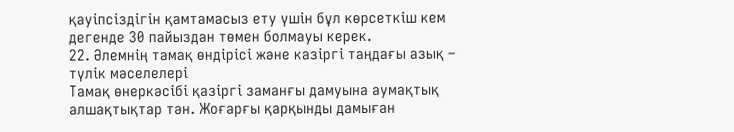қауіпсіздігін қамтамасыз ету үшін бұл көрсеткіш кем дегенде 30 пайыздан төмен болмауы керек.
22. Әлемнің тамақ өндірісі және казіргі таңдағы азық – түлік мәселелері
Тамақ өнеркәсібі қазіргі заманғы дамуына аумақтық алшақтықтар тән. Жоғарғы қарқынды дамыған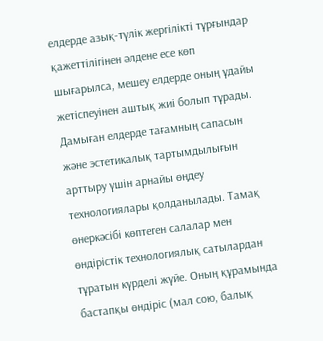елдерде азық-түлік жергілікті тұрғындар қажеттілігінен әлдене есе көп шығарылса, мешеу елдерде оның ұдайы жетіспеуінен аштық жиі болып тұрады. Дамыған елдерде тағамның сапасын және эстетикалық тартымдылығын арттыру үшін арнайы өңдеу технологиялары қолданылады. Тамақ өнеркәсібі көптеген салалар мен өндірістік технологиялық сатылардан тұратын күрделі жүйе. Оның құрамында бастапқы өндіріс (мал сою, балық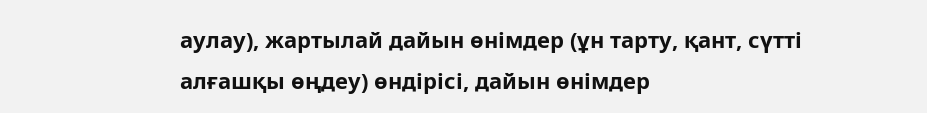аулау), жартылай дайын өнімдер (ұн тарту, қант, сүтті алғашқы өңдеу) өндірісі, дайын өнімдер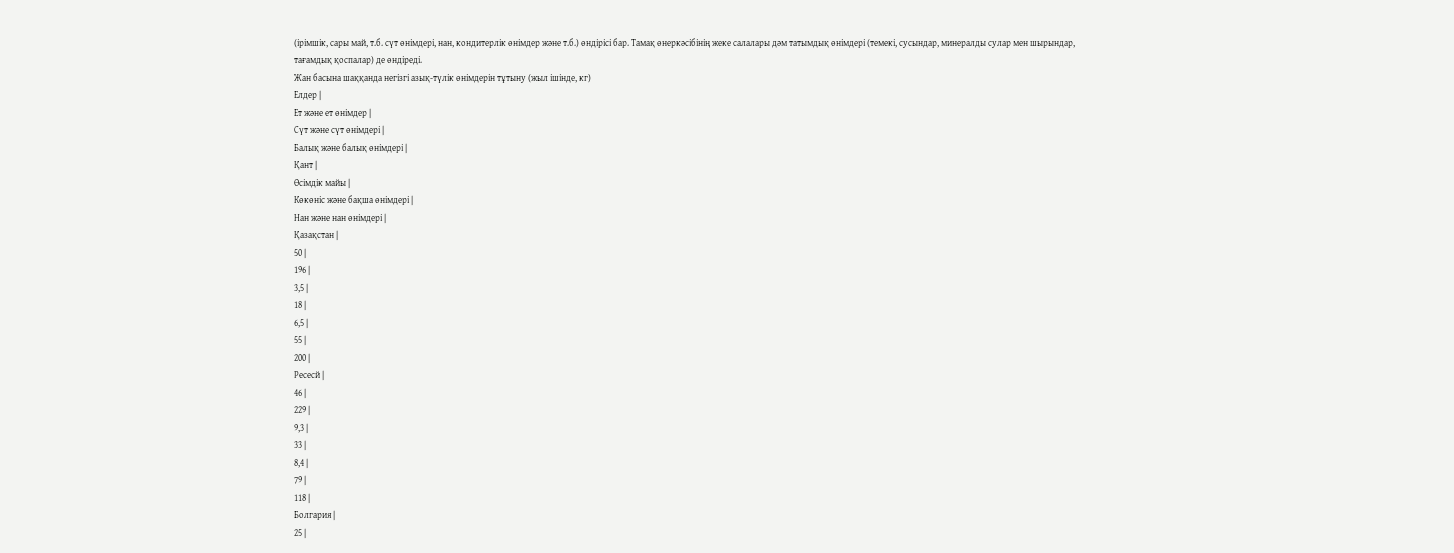(ірімшік, сары май, т.б. сүт өнімдері, нан, кондитерлік өнімдер және т.б.) өндірісі бар. Тамақ өнеркәсібінің жеке салалары дәм татымдық өнімдері (темекі, сусындар, минералды сулар мен шырындар, тағамдық қоспалар) де өндіреді.
Жан басына шаққанда негізгі азық-түлік өнімдерін тұтыну (жыл ішінде, кг)
Елдер |
Ет және ет өнімдер |
Сүт және сүт өнімдері |
Балық және балық өнімдері |
Қант |
Өсімдік майы |
Көкөніс және бақша өнімдері |
Нан және нан өнімдері |
Қазақстан |
50 |
196 |
3,5 |
18 |
6,5 |
55 |
200 |
Ресесй |
46 |
229 |
9,3 |
33 |
8,4 |
79 |
118 |
Болгария |
25 |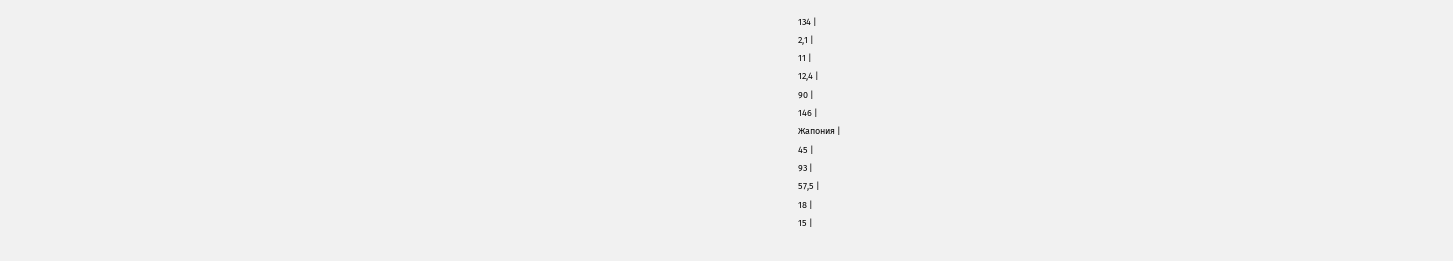134 |
2,1 |
11 |
12,4 |
90 |
146 |
Жапония |
45 |
93 |
57,5 |
18 |
15 |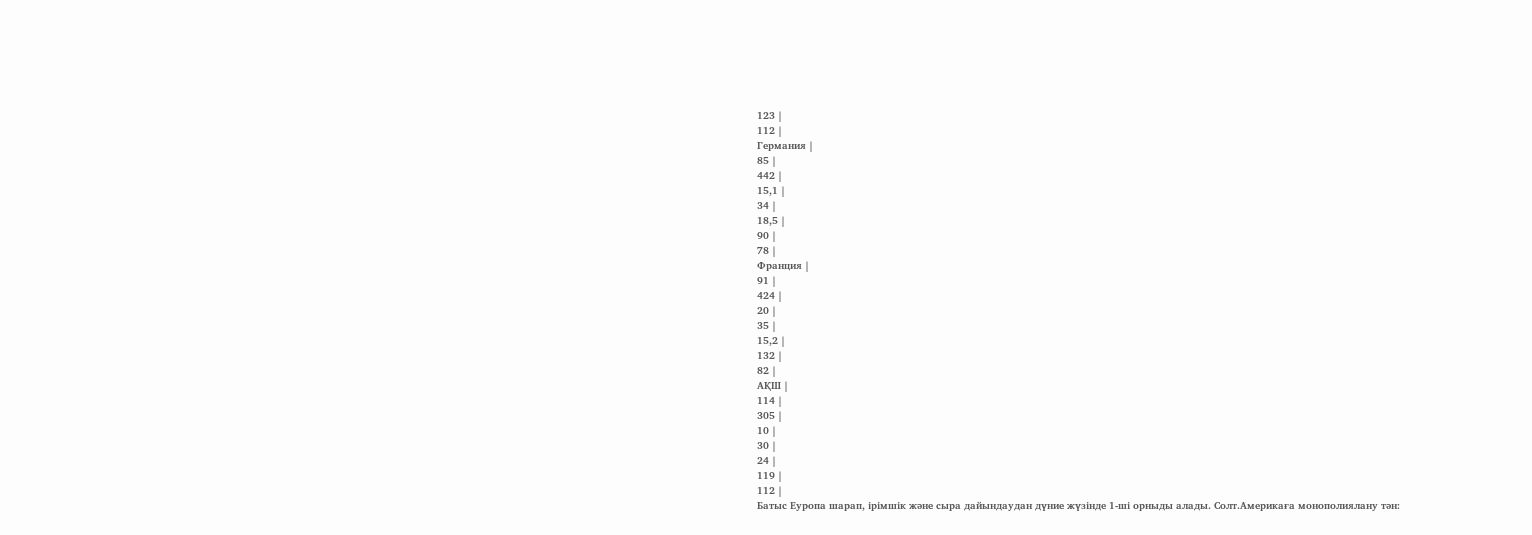123 |
112 |
Германия |
85 |
442 |
15,1 |
34 |
18,5 |
90 |
78 |
Франция |
91 |
424 |
20 |
35 |
15,2 |
132 |
82 |
АҚШ |
114 |
305 |
10 |
30 |
24 |
119 |
112 |
Батыс Еуропа шарап, ірімшік және сыра дайындаудан дүние жүзінде 1-ші орныды алады. Солт.Америкаға монополиялану тән: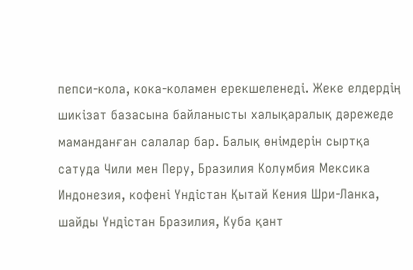пепси-кола, кока-коламен ерекшеленеді. Жеке елдердің шикізат базасына байланысты халықаралық дәрежеде маманданған салалар бар. Балық өнімдерін сыртқа сатуда Чили мен Перу, Бразилия Колумбия Мексика Индонезия, кофені Үндістан Қытай Кения Шри-Ланка, шайды Үндістан Бразилия, Куба қант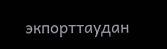экпорттаудан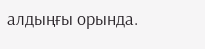алдыңғы орында.